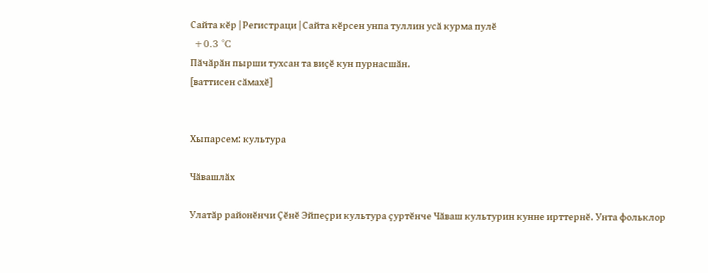Сайта кӗр | Регистраци | Сайта кӗрсен унпа туллин усӑ курма пулӗ
 +0.3 °C
Пӑчӑрӑн пырши тухсан та виҫӗ кун пурнасшӑн.
[ваттисен сӑмахӗ]


Хыпарсем: культура

Чӑвашлӑх

Улатӑр районӗнчи Ҫӗнӗ Эйпеҫри культура ҫуртӗнче Чӑваш культурин кунне ирттернӗ. Унта фольклор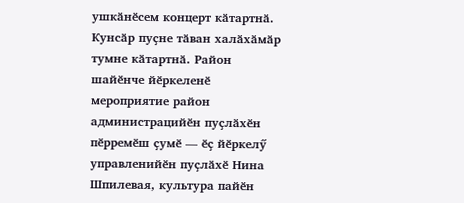ушкӑнӗсем концерт кӑтартнӑ. Кунсӑр пуҫне тӑван халӑхӑмӑр тумне кӑтартнӑ. Район шайӗнче йӗркеленӗ мероприятие район администрацийӗн пуҫлӑхӗн пӗрремӗш ҫумӗ — ӗҫ йӗркелӳ управленийӗн пуҫлӑхӗ Нина Шпилевая, культура пайӗн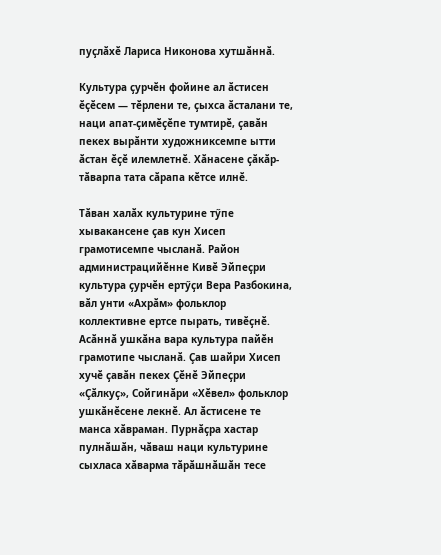пуҫлӑхӗ Лариса Никонова хутшӑннӑ.

Культура ҫурчӗн фойине ал ӑстисен ӗҫӗсем — тӗрлени те, ҫыхса ӑсталани те, наци апат-ҫимӗҫӗпе тумтирӗ, ҫавӑн пекех вырӑнти художниксемпе ытти ӑстан ӗҫӗ илемлетнӗ. Хӑнасене ҫӑкӑр-тӑварпа тата сӑрапа кӗтсе илнӗ.

Тӑван халӑх культурине тӳпе хывакансене ҫав кун Хисеп грамотисемпе чысланӑ. Район администрацийӗнне Кивӗ Эйпеҫри культура ҫурчӗн ертӳҫи Вера Разбокина, вӑл унти «Ахрӑм» фольклор коллективне ертсе пырать, тивӗҫнӗ. Асӑннӑ ушкӑна вара культура пайӗн грамотипе чысланӑ. Ҫав шайри Хисеп хучӗ ҫавӑн пекех Ҫӗнӗ Эйпеҫри «Ҫӑлкуҫ», Сойгинӑри «Хӗвел» фольклор ушкӑнӗсене лекнӗ. Ал ӑстисене те манса хӑвраман. Пурнӑҫра хастар пулнӑшӑн, чӑваш наци культурине сыхласа хӑварма тӑрӑшнӑшӑн тесе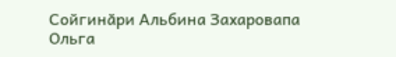Сойгинӑри Альбина Захаровапа Ольга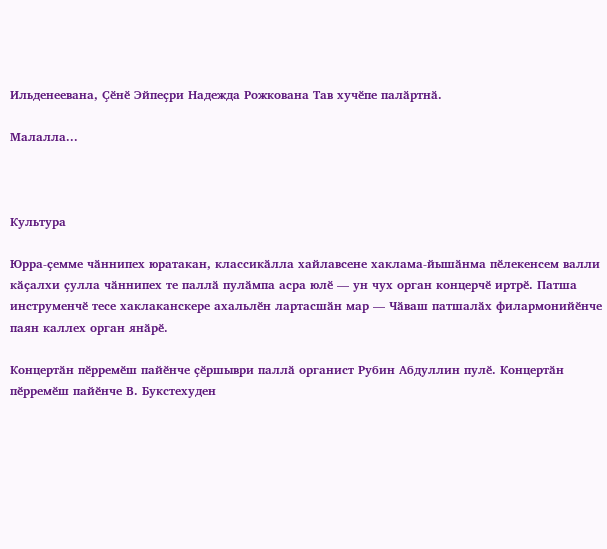Ильденеевана, Ҫӗнӗ Эйпеҫри Надежда Рожкована Тав хучӗпе палӑртнӑ.

Малалла...



Культура

Юрра-ҫемме чӑннипех юратакан, классикӑлла хайлавсене хаклама-йышӑнма пӗлекенсем валли кӑҫалхи ҫулла чӑннипех те паллӑ пулӑмпа асра юлӗ — ун чух орган концерчӗ иртрӗ. Патша инструменчӗ тесе хаклаканскере ахальлӗн лартасшӑн мар — Чӑваш патшалӑх филармонийӗнче паян каллех орган янӑрӗ.

Концертӑн пӗрремӗш пайӗнче ҫӗршыври паллӑ органист Рубин Абдуллин пулӗ. Концертӑн пӗрремӗш пайӗнче В. Букстехуден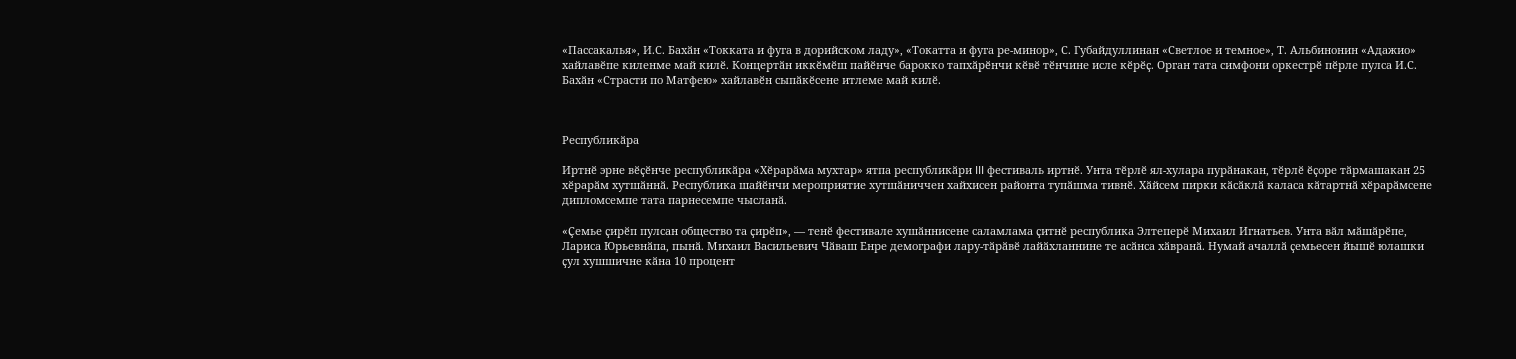«Пассакалья», И.С. Бахӑн «Токката и фуга в дорийском ладу», «Токатта и фуга ре-минор», С. Губайдуллинан «Светлое и темное», Т. Альбинонин «Адажио» хайлавӗпе киленме май килӗ. Концертӑн иккӗмӗш пайӗнче барокко тапхӑрӗнчи кӗвӗ тӗнчине исле кӗрӗҫ. Орган тата симфони оркестрӗ пӗрле пулса И.С. Бахӑн «Страсти по Матфею» хайлавӗн сыпӑкӗсене итлеме май килӗ.



Республикӑра

Иртнӗ эрне вӗҫӗнче республикӑра «Хӗрарӑма мухтар» ятпа республикӑри III фестиваль иртнӗ. Унта тӗрлӗ ял-хулара пурӑнакан, тӗрлӗ ӗҫоре тӑрмашакан 25 хӗрарӑм хутшӑннӑ. Республика шайӗнчи мероприятие хутшӑниччен хайхисен районта тупӑшма тивнӗ. Хӑйсем пирки кӑсӑклӑ каласа кӑтартнӑ хӗрарӑмсене дипломсемпе тата парнесемпе чысланӑ.

«Ҫемье ҫирӗп пулсан общество та ҫирӗп», — тенӗ фестивале хушӑннисене саламлама ҫитнӗ республика Элтеперӗ Михаил Игнатьев. Унта вӑл мӑшӑрӗпе, Лариса Юрьевнӑпа, пынӑ. Михаил Васильевич Чӑваш Енре демографи лару-тӑрӑвӗ лайӑхланнине те асӑнса хӑвранӑ. Нумай ачаллӑ ҫемьесен йышӗ юлашки ҫул хушшичне кӑна 10 процент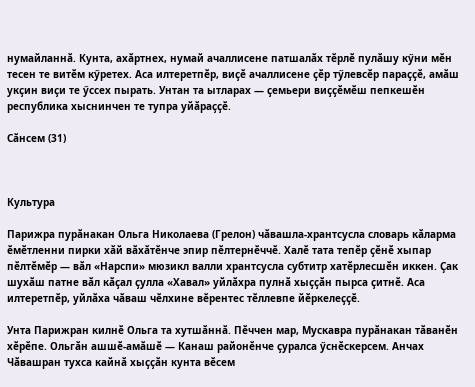нумайланнӑ. Кунта, ахӑртнех, нумай ачаллисене патшалӑх тӗрлӗ пулӑшу кӳни мӗн тесен те витӗм кӳретех. Аса илтеретпӗр, виҫӗ ачаллисене ҫӗр тӳлевсӗр параҫҫӗ, амӑш укҫин виҫи те ӳссех пырать. Унтан та ытларах — ҫемьери виҫҫӗмӗш пепкешӗн республика хыснинчен те тупра уйӑраҫҫӗ.

Сӑнсем (31)



Культура

Парижра пурӑнакан Ольга Николаева (Грелон) чӑвашла-хрантсусла словарь кӑларма ӗмӗтленни пирки хӑй вӑхӑтӗнче эпир пӗлтернӗччӗ. Халӗ тата тепӗр ҫӗнӗ хыпар пӗлтӗмӗр — вӑл «Нарспи» мюзикл валли хрантсусла субтитр хатӗрлесшӗн иккен. Ҫак шухӑш патне вӑл кӑҫал ҫулла «Хавал» уйлӑхра пулнӑ хыҫҫӑн пырса ҫитнӗ. Аса илтеретпӗр, уйлӑха чӑваш чӗлхине вӗрентес тӗллевпе йӗркелеҫҫӗ.

Унта Парижран килнӗ Ольга та хутшӑннӑ. Пӗччен мар, Мускавра пурӑнакан тӑванӗн хӗрӗпе. Ольгӑн ашшӗ-амӑшӗ — Канаш районӗнче ҫуралса ӳснӗскерсем. Анчах Чӑвашран тухса кайнӑ хыҫҫӑн кунта вӗсем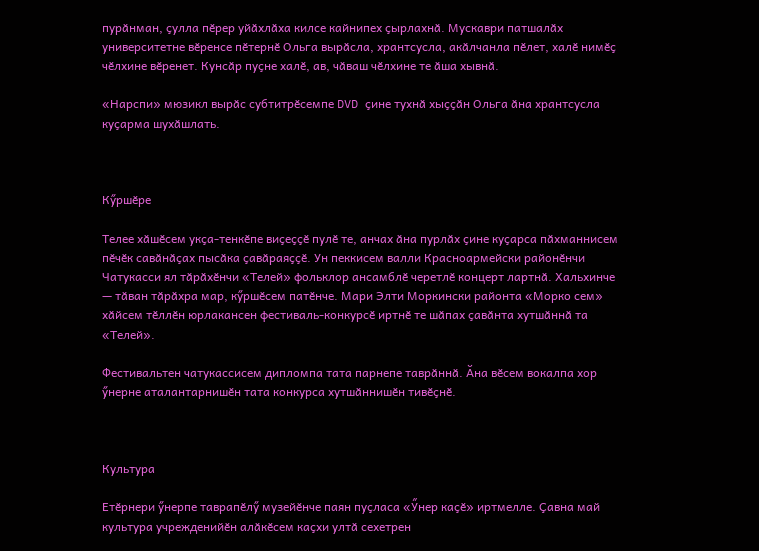пурӑнман, ҫулла пӗрер уйӑхлӑха килсе кайнипех ҫырлахнӑ. Мускаври патшалӑх университетне вӗренсе пӗтернӗ Ольга вырӑсла, хрантсусла, акӑлчанла пӗлет, халӗ нимӗҫ чӗлхине вӗренет. Кунсӑр пуҫне халӗ, ав, чӑваш чӗлхине те ӑша хывнӑ.

«Нарспи» мюзикл вырӑс субтитрӗсемпе DVD ҫине тухнӑ хыҫҫӑн Ольга ӑна хрантсусла куҫарма шухӑшлать.



Кӳршӗре

Телее хӑшӗсем укҫа-тенкӗпе виҫеҫҫӗ пулӗ те, анчах ӑна пурлӑх ҫине куҫарса пӑхманнисем пӗчӗк савӑнӑҫах пысӑка ҫавӑраяҫҫӗ. Ун пеккисем валли Красноармейски районӗнчи Чатукасси ял тӑрӑхӗнчи «Телей» фольклор ансамблӗ черетлӗ концерт лартнӑ. Хальхинче — тӑван тӑрӑхра мар, кӳршӗсем патӗнче. Мари Элти Моркински районта «Морко сем» хӑйсем тӗллӗн юрлакансен фестиваль-конкурсӗ иртнӗ те шӑпах ҫавӑнта хутшӑннӑ та «Телей».

Фестивальтен чатукассисем дипломпа тата парнепе таврӑннӑ. Ӑна вӗсем вокалпа хор ӳнерне аталантарнишӗн тата конкурса хутшӑннишӗн тивӗҫнӗ.



Культура

Етӗрнери ӳнерпе таврапӗлӳ музейӗнче паян пуҫласа «Ӳнер каҫӗ» иртмелле. Ҫавна май культура учрежденийӗн алӑкӗсем каҫхи ултӑ сехетрен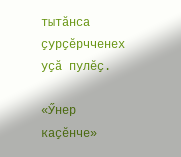тытӑнса ҫурҫӗрчченех уҫӑ пулӗҫ.

«Ӳнер каҫӗнче»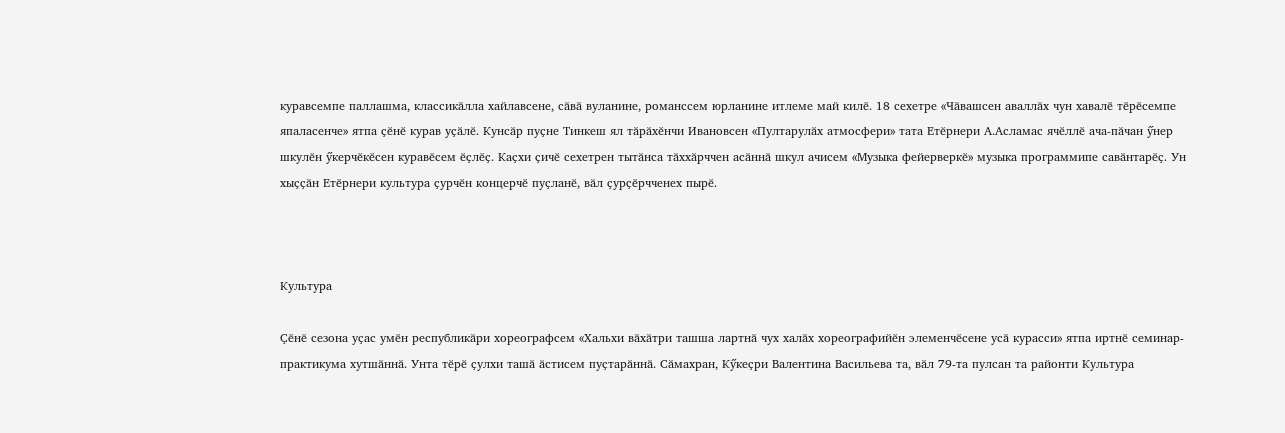куравсемпе паллашма, классикӑлла хайлавсене, сӑвӑ вуланине, романссем юрланине итлеме май килӗ. 18 сехетре «Чӑвашсен аваллӑх чун хавалӗ тӗрӗсемпе япаласенче» ятпа ҫӗнӗ курав уҫӑлӗ. Кунсӑр пуҫне Тинкеш ял тӑрӑхӗнчи Ивановсен «Пултарулӑх атмосфери» тата Етӗрнери А.Асламас ячӗллӗ ача-пӑчан ӳнер шкулӗн ӳкерчӗкӗсен куравӗсем ӗҫлӗҫ. Каҫхи ҫичӗ сехетрен тытӑнса тӑххӑрччен асӑннӑ шкул ачисем «Музыка фейерверкӗ» музыка программипе савӑнтарӗҫ. Ун хыҫҫӑн Етӗрнери культура ҫурчӗн концерчӗ пуҫланӗ, вӑл ҫурҫӗрчченех пырӗ.



Культура

Ҫӗнӗ сезона уҫас умӗн республикӑри хореографсем «Хальхи вӑхӑтри ташша лартнӑ чух халӑх хореографийӗн элеменчӗсене усӑ курасси» ятпа иртнӗ семинар-практикума хутшӑннӑ. Унта тӗрӗ ҫулхи ташӑ ӑстисем пуҫтарӑннӑ. Сӑмахран, Кӳкеҫри Валентина Васильева та, вӑл 79-та пулсан та районти Культура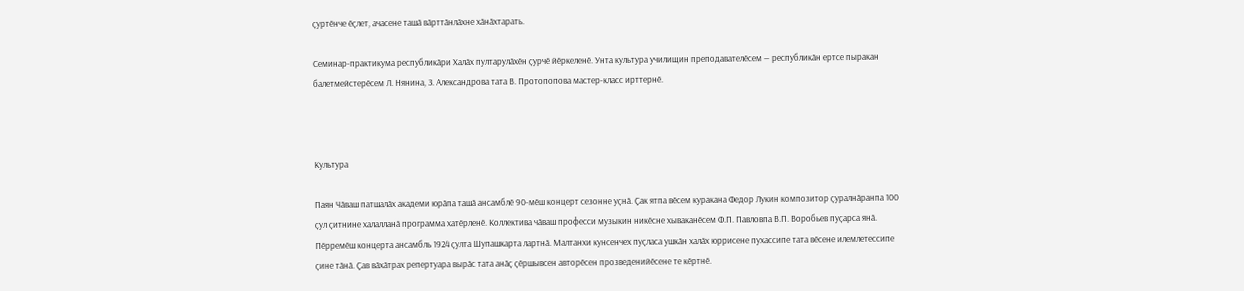ҫуртӗнче ӗҫлет, ачасене ташӑ вӑрттӑнлӑхне хӑнӑхтарать.

Семинар-практикума республикӑри Халӑх пултарулӑхӗн ҫурчӗ йӗркеленӗ. Унта культура училищин преподавателӗсем — республикӑн ертсе пыракан балетмейстерӗсем Л. Нянина, З. Александрова тата В. Протопопова мастер-класс ирттернӗ.



Культура

Паян Чӑваш патшалӑх академи юрӑпа ташӑ ансамблӗ 90-мӗш концерт сезонне уҫнӑ. Ҫак ятпа вӗсем куракана Федор Лукин композитор ҫуралнӑранпа 100 ҫул ҫитнине халалланӑ программа хатӗрленӗ. Коллектива чӑваш професси музыкин никӗсне хываканӗсем Ф.П. Павловпа В.П. Воробьев пуҫарса янӑ. Пӗрремӗш концерта ансамбль 1924 ҫулта Шупашкарта лартнӑ. Малтанхи кунсенчех пуҫласа ушкӑн халӑх юррисене пухассипе тата вӗсене илемлетессипе ҫине тӑнӑ. Ҫав вӑхӑтрах репертуара вырӑс тата анӑҫ ҫӗршывсен авторӗсен прозведенийӗсене те кӗртнӗ.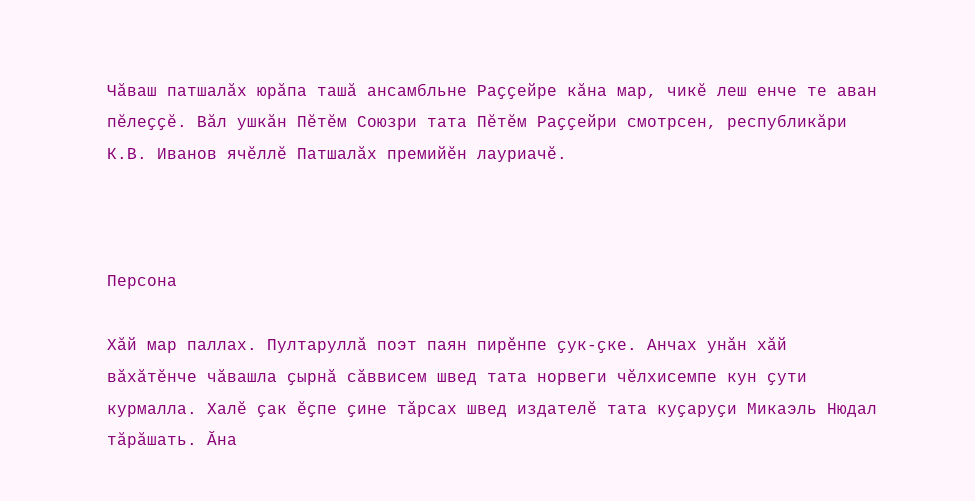Чӑваш патшалӑх юрӑпа ташӑ ансамбльне Раҫҫейре кӑна мар, чикӗ леш енче те аван пӗлеҫҫӗ. Вӑл ушкӑн Пӗтӗм Союзри тата Пӗтӗм Раҫҫейри смотрсен, республикӑри К.В. Иванов ячӗллӗ Патшалӑх премийӗн лауриачӗ.



Персона

Хӑй мар паллах. Пултаруллӑ поэт паян пирӗнпе ҫук-ҫке. Анчах унӑн хӑй вӑхӑтӗнче чӑвашла ҫырнӑ сӑввисем швед тата норвеги чӗлхисемпе кун ҫути курмалла. Халӗ ҫак ӗҫпе ҫине тӑрсах швед издателӗ тата куҫаруҫи Микаэль Нюдал тӑрӑшать. Ӑна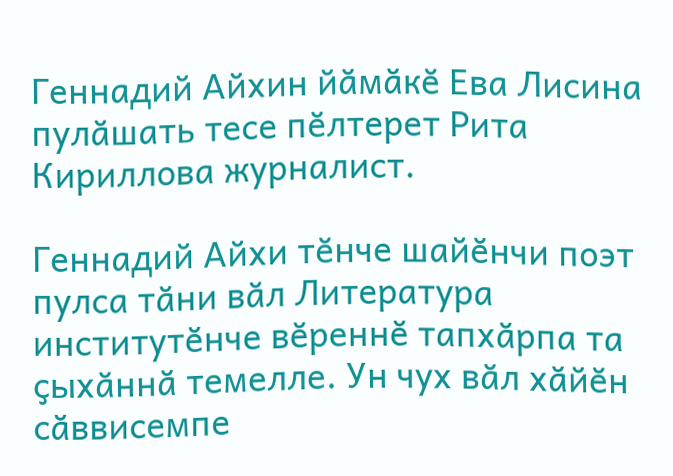Геннадий Айхин йӑмӑкӗ Ева Лисина пулӑшать тесе пӗлтерет Рита Кириллова журналист.

Геннадий Айхи тӗнче шайӗнчи поэт пулса тӑни вӑл Литература институтӗнче вӗреннӗ тапхӑрпа та ҫыхӑннӑ темелле. Ун чух вӑл хӑйӗн сӑввисемпе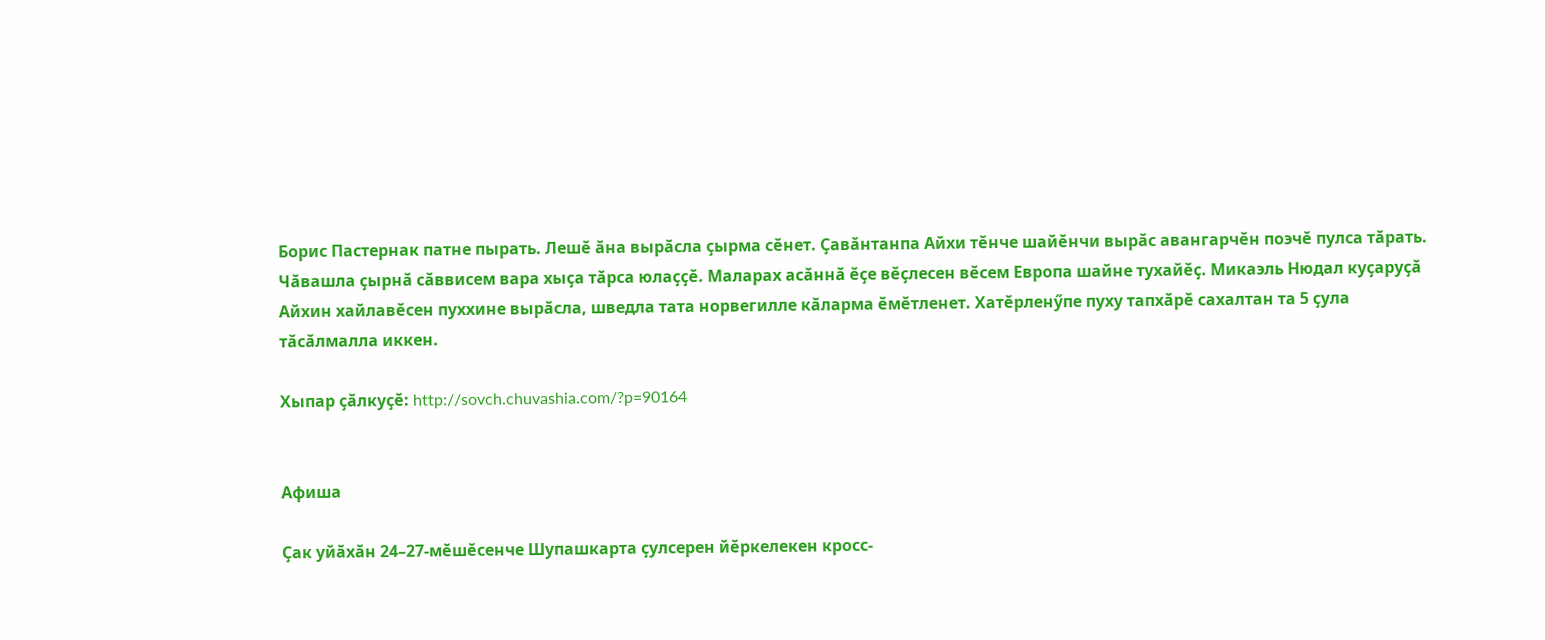Борис Пастернак патне пырать. Лешӗ ӑна вырӑсла ҫырма сӗнет. Ҫавӑнтанпа Айхи тӗнче шайӗнчи вырӑс авангарчӗн поэчӗ пулса тӑрать. Чӑвашла ҫырнӑ сӑввисем вара хыҫа тӑрса юлаҫҫӗ. Маларах асӑннӑ ӗҫе вӗҫлесен вӗсем Европа шайне тухайӗҫ. Микаэль Нюдал куҫаруҫӑ Айхин хайлавӗсен пуххине вырӑсла, шведла тата норвегилле кӑларма ӗмӗтленет. Хатӗрленӳпе пуху тапхӑрӗ сахалтан та 5 ҫула тӑсӑлмалла иккен.

Хыпар ҫӑлкуҫӗ: http://sovch.chuvashia.com/?p=90164


Афиша

Ҫак уйӑхӑн 24–27-мӗшӗсенче Шупашкарта ҫулсерен йӗркелекен кросс-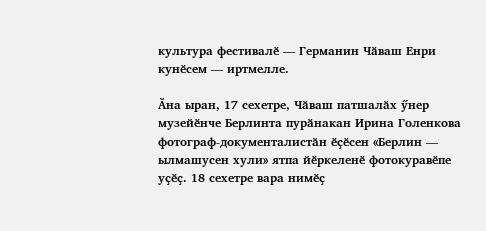культура фестивалӗ — Германин Чӑваш Енри кунӗсем — иртмелле.

Ӑна ыран, 17 сехетре, Чӑваш патшалӑх ӳнер музейӗнче Берлинта пурӑнакан Ирина Голенкова фотограф-документалистӑн ӗҫӗсен «Берлин — ылмашусен хули» ятпа йӗркеленӗ фотокуравӗпе уҫӗҫ. 18 сехетре вара нимӗҫ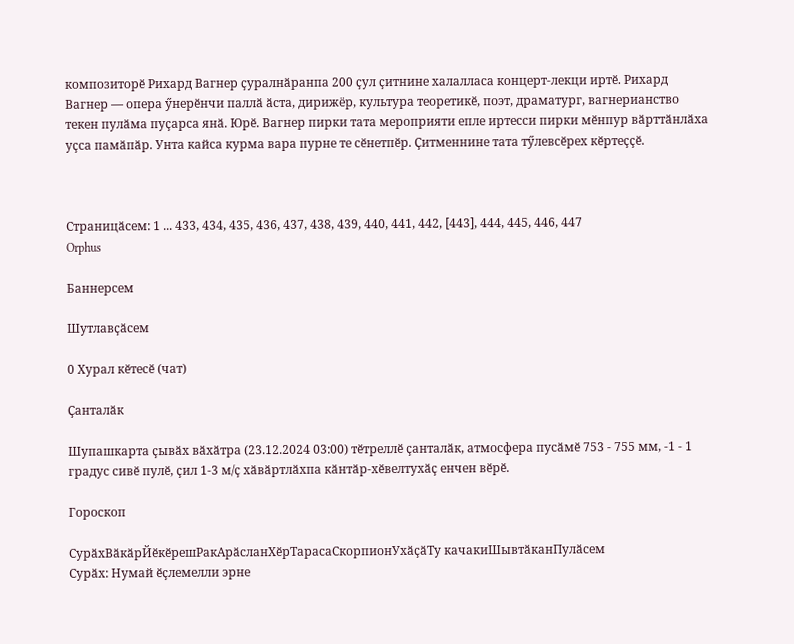композиторӗ Рихард Вагнер ҫуралнӑранпа 200 ҫул ҫитнине халалласа концерт-лекци иртӗ. Рихард Вагнер — опера ӳнерӗнчи паллӑ ӑста, дирижёр, культура теоретикӗ, поэт, драматург, вагнерианство текен пулӑма пуҫарса янӑ. Юрӗ. Вагнер пирки тата мероприяти епле иртесси пирки мӗнпур вӑрттӑнлӑха уҫса памӑпӑр. Унта кайса курма вара пурне те сӗнетпӗр. Ҫитменнине тата тӳлевсӗрех кӗртеҫҫӗ.



Страницӑсем: 1 ... 433, 434, 435, 436, 437, 438, 439, 440, 441, 442, [443], 444, 445, 446, 447
Orphus

Баннерсем

Шутлавҫӑсем

0 Хурал кӗтесӗ (чат)

Ҫанталӑк

Шупашкарта ҫывӑх вӑхӑтра (23.12.2024 03:00) тӗтреллӗ ҫанталӑк, атмосфера пусӑмӗ 753 - 755 мм, -1 - 1 градус сивӗ пулӗ, ҫил 1-3 м/ҫ хӑвӑртлӑхпа кӑнтӑр-хӗвелтухӑҫ енчен вӗрӗ.

Гороскоп

СурӑхВӑкӑрЙӗкӗрешРакАрӑсланХӗрТарасаСкорпионУхӑҫӑТу качакиШывтӑканПулӑсем
Сурӑх: Нумай ӗҫлемелли эрне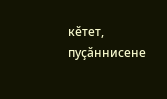кӗтет, пуҫӑннисене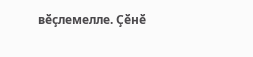вӗҫлемелле. Ҫӗнӗ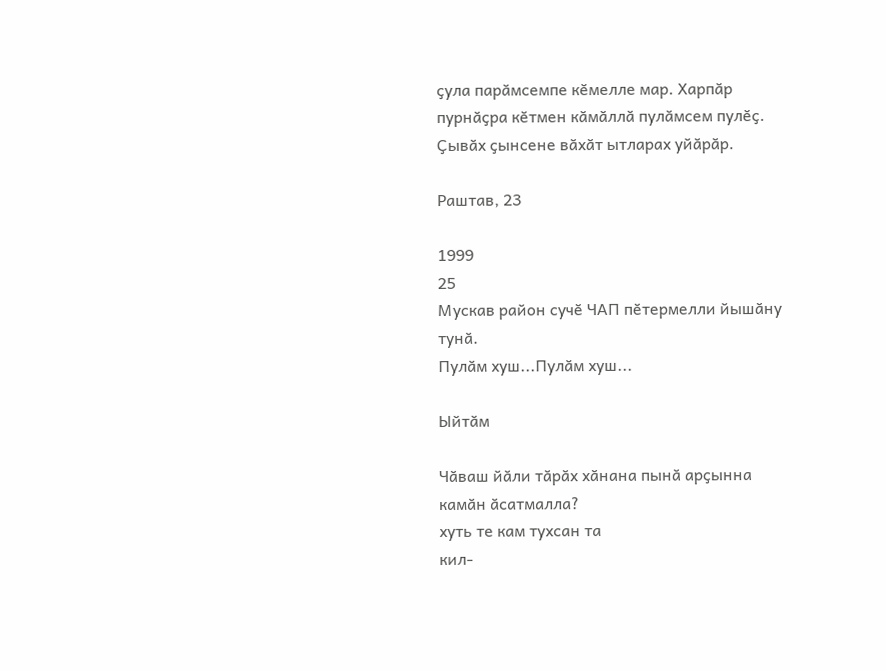ҫула парӑмсемпе кӗмелле мар. Харпӑр пурнӑҫра кӗтмен кӑмӑллӑ пулӑмсем пулӗҫ. Ҫывӑх ҫынсене вӑхӑт ытларах уйӑрӑр.

Раштав, 23

1999
25
Мускав район сучӗ ЧАП пӗтермелли йышӑну тунӑ.
Пулӑм хуш...Пулӑм хуш...

Ыйтӑм

Чӑваш йӑли тӑрӑх хӑнана пынӑ арҫынна камӑн ӑсатмалла?
хуть те кам тухсан та
кил-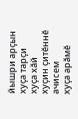йышри арҫын
хуҫа тарҫи
хуҫа хӑй
хуҫин ҫитӗннӗ ачисем
хуҫа арӑмӗ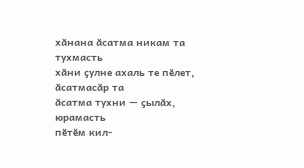хӑнана ӑсатма никам та тухмасть
хӑни ҫулне ахаль те пӗлет, ӑсатмасӑр та
ӑсатма тухни — ҫылӑх, юрамасть
пӗтӗм кил-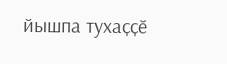йышпа тухаҫҫӗ